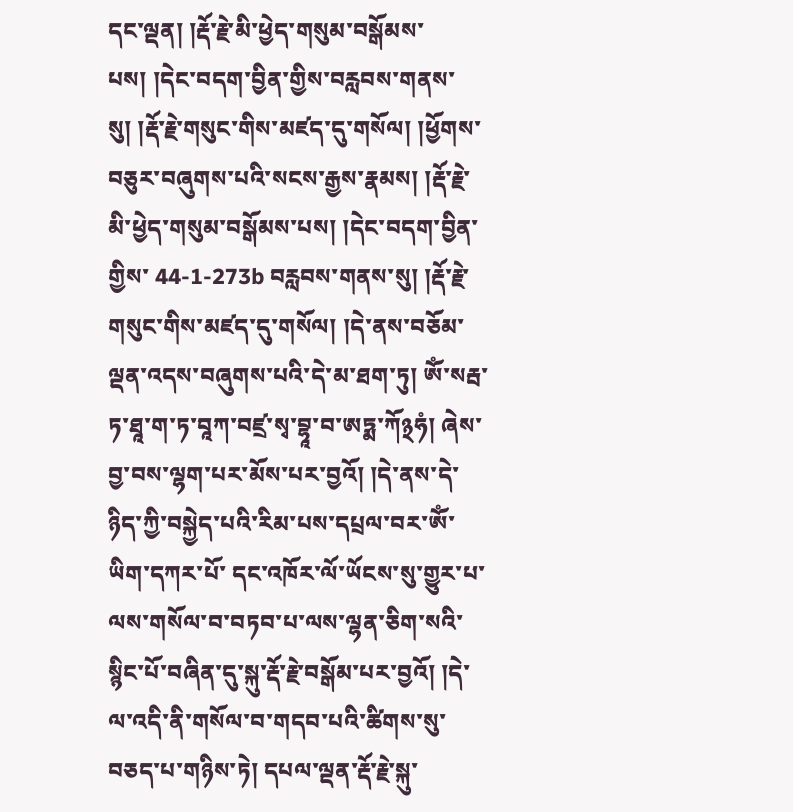དང་ལྡན། །རྡོ་རྗེ་མི་ཕྱེད་གསུམ་བསྒོམས་པས། །དེང་བདག་བྱིན་གྱིས་བརླབས་གནས་སུ། །རྡོ་རྗེ་གསུང་གིས་མཛད་དུ་གསོལ། །ཕྱོགས་བཅུར་བཞུགས་པའི་སངས་རྒྱས་རྣམས། །རྡོ་རྗེ་མི་ཕྱེད་གསུམ་བསྒོམས་པས། །དེང་བདག་བྱིན་གྱིས་ 44-1-273b བརླབས་གནས་སུ། །རྡོ་རྗེ་གསུང་གིས་མཛད་དུ་གསོལ། །དེ་ནས་བཅོམ་ལྡན་འདས་བཞུགས་པའི་དེ་མ་ཐག་ཏུ། ཨོཾ་སརྦ་ཏ་ཐཱ་ག་ཏ་བཱཀ་བཛྲ་སྭ་བྷཱ་བ་ཨཏྨ་ཀོ྅ཧཾ། ཞེས་བྱ་བས་ལྷག་པར་མོས་པར་བྱའོ། །དེ་ནས་དེ་ཉིད་ཀྱི་བསྐྱེད་པའི་རིམ་པས་དཔྲལ་བར་ཨོཾ་ཡིག་དཀར་པོ་ དང་འཁོར་ལོ་ཡོངས་སུ་གྱུར་པ་ལས་གསོལ་བ་བཏབ་པ་ལས་ལྷན་ཅིག་སའི་སྙིང་པོ་བཞིན་དུ་སྐུ་རྡོ་རྗེ་བསྒོམ་པར་བྱའོ། །དེ་ལ་འདི་ནི་གསོལ་བ་གདབ་པའི་ཚིགས་སུ་བཅད་པ་གཉིས་ཏེ། དཔལ་ལྡན་རྡོ་རྗེ་སྐུ་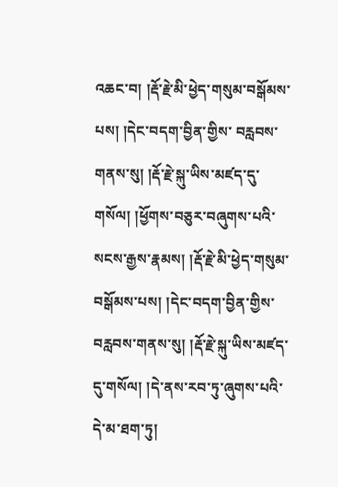འཆང་བ། །རྡོ་རྗེ་མི་ཕྱེད་གསུམ་བསྒོམས་པས། །དེང་བདག་བྱིན་གྱིས་ བརླབས་གནས་སུ། །རྡོ་རྗེ་སྐུ་ཡིས་མཛད་དུ་གསོལ། །ཕྱོགས་བཅུར་བཞུགས་པའི་སངས་རྒྱས་རྣམས། །རྡོ་རྗེ་མི་ཕྱེད་གསུམ་བསྒོམས་པས། །དེང་བདག་བྱིན་གྱིས་བརླབས་གནས་སུ། །རྡོ་རྗེ་སྐུ་ཡིས་མཛད་དུ་གསོལ། །དེ་ནས་རབ་ཏུ་ཞུགས་པའི་དེ་མ་ཐག་ཏུ།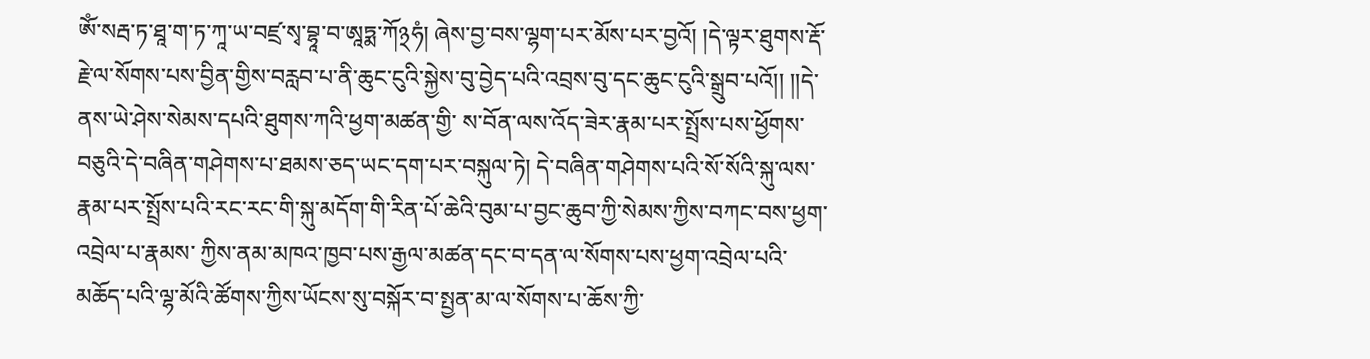ཨོཾ་སརྦ་ཏ་ཐཱ་ག་ཏ་ཀཱ་ཡ་བཛྲ་སྭ་བྷཱ་བ་ཨཱཏྨ་ཀོ྅ཧཾ། ཞེས་བྱ་བས་ལྷག་པར་མོས་པར་བྱའོ། །དེ་ལྟར་ཐུགས་རྡོ་རྗེ་ལ་སོགས་པས་བྱིན་གྱིས་བརླབ་པ་ནི་ཆུང་ངུའི་སྐྱེས་བུ་བྱེད་པའི་འབྲས་བུ་དང་ཆུང་ངུའི་སྒྲུབ་པའོ།། །།དེ་ནས་ཡེ་ཤེས་སེམས་དཔའི་ཐུགས་ཀའི་ཕྱག་མཚན་གྱི་ ས་བོན་ལས་འོད་ཟེར་རྣམ་པར་སྤྲོས་པས་ཕྱོགས་བཅུའི་དེ་བཞིན་གཤེགས་པ་ཐམས་ཅད་ཡང་དག་པར་བསྐུལ་ཏེ། དེ་བཞིན་གཤེགས་པའི་སོ་སོའི་སྐུ་ལས་རྣམ་པར་སྤྲོས་པའི་རང་རང་གི་སྐུ་མདོག་གི་རིན་པོ་ཆེའི་བུམ་པ་བྱང་ཆུབ་ཀྱི་སེམས་ཀྱིས་བཀང་བས་ཕྱག་འབྲེལ་པ་རྣམས་ ཀྱིས་ནམ་མཁའ་ཁྱབ་པས་རྒྱལ་མཚན་དང་བ་དན་ལ་སོགས་པས་ཕྱག་འབྲེལ་པའི་མཆོད་པའི་ལྷ་མོའི་ཚོགས་ཀྱིས་ཡོངས་སུ་བསྐོར་བ་སྤྱན་མ་ལ་སོགས་པ་ཆོས་ཀྱི་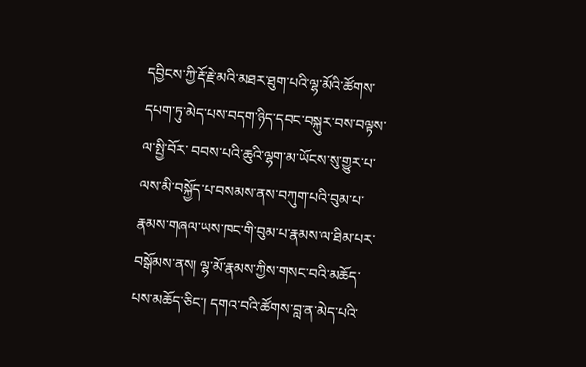དབྱིངས་ཀྱི་རྡོ་རྗེ་མའི་མཐར་ཐུག་པའི་ལྷ་མོའི་ཚོགས་དཔག་ཏུ་མེད་པས་བདག་ཉིད་དབང་བསྐུར་བས་བལྟས་ལ་སྤྱི་བོར་ བབས་པའི་ཆུའི་ལྷག་མ་ཡོངས་སུ་གྱུར་པ་ལས་མི་བསྐྱོད་པ་བསམས་ནས་བཀུག་པའི་བུམ་པ་རྣམས་གཞལ་ཡས་ཁང་གི་བུམ་པ་རྣམས་ལ་ཐིམ་པར་བསྒོམས་ནས། ལྷ་མོ་རྣམས་ཀྱིས་གསང་བའི་མཆོད་པས་མཆོད་ཅིང་། དགའ་བའི་ཚོགས་བླ་ན་མེད་པའི་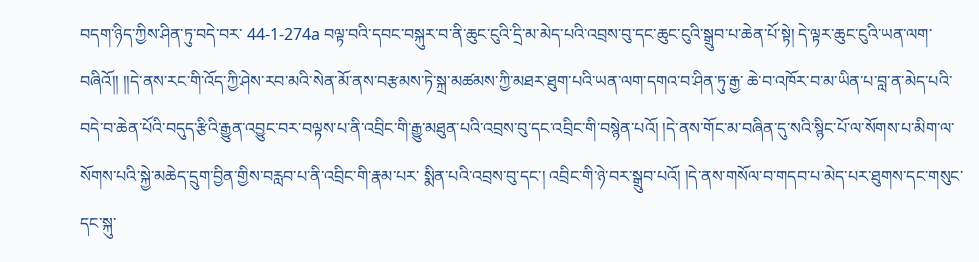བདག་ཉིད་ཀྱིས་ཤིན་ཏུ་བདེ་བར་ 44-1-274a བལྟ་བའི་དབང་བསྐུར་བ་ནི་ཆུང་ངུའི་དྲི་མ་མེད་པའི་འབྲས་བུ་དང་ཆུང་ངུའི་སྒྲུབ་པ་ཆེན་པོ་སྟེ། དེ་ལྟར་ཆུང་ངུའི་ཡན་ལག་བཞིའོ།། །།དེ་ནས་རང་གི་འོད་ཀྱི་ཤེས་རབ་མའི་སེན་མོ་ནས་བརྩམས་ཏེ་སྐྲ་མཚམས་ཀྱི་མཐར་ཐུག་པའི་ཡན་ལག་དགའ་བ་ཤིན་ཏུ་རྒྱ་ ཆེ་བ་འཁོར་བ་མ་ཡིན་པ་བླ་ན་མེད་པའི་བདེ་བ་ཆེན་པོའི་བདུད་རྩིའི་རྒྱུན་འབྱུང་བར་བལྟས་པ་ནི་འབྲིང་གི་རྒྱུ་མཐུན་པའི་འབྲས་བུ་དང་འབྲིང་གི་བསྙེན་པའོ། །དེ་ནས་གོང་མ་བཞིན་དུ་སའི་སྙིང་པོ་ལ་སོགས་པ་མིག་ལ་སོགས་པའི་སྐྱེ་མཆེད་དྲུག་བྱིན་གྱིས་བརླབ་པ་ནི་འབྲིང་གི་རྣམ་པར་ སྨིན་པའི་འབྲས་བུ་དང་། འབྲིང་གི་ཉེ་བར་སྒྲུབ་པའོ། །དེ་ནས་གསོལ་བ་གདབ་པ་མེད་པར་ཐུགས་དང་གསུང་དང་སྐུ་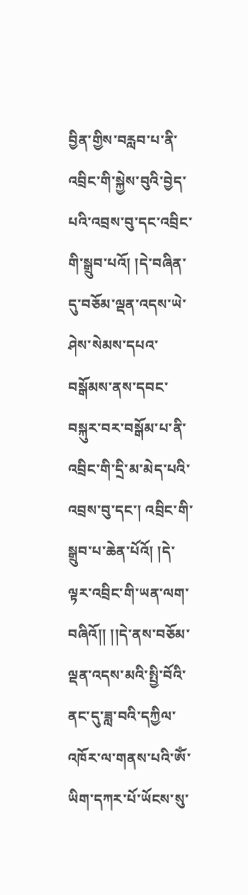བྱིན་གྱིས་བརླབ་པ་ནི་འབྲིང་གི་སྐྱེས་བུའི་བྱེད་པའི་འབྲས་བུ་དང་འབྲིང་གི་སྒྲུབ་པའོ། །དེ་བཞིན་དུ་བཅོམ་ལྡན་འདས་ཡེ་ཤེས་སེམས་དཔའ་བསྒོམས་ནས་དབང་ བསྐུར་བར་བསྒོམ་པ་ནི་འབྲིང་གི་དྲི་མ་མེད་པའི་འབྲས་བུ་དང་། འབྲིང་གི་སྒྲུབ་པ་ཆེན་པོའོ། །དེ་ལྟར་འབྲིང་གི་ཡན་ལག་བཞིའོ།། །།དེ་ནས་བཅོམ་ལྡན་འདས་མའི་སྤྱི་བོའི་ནང་དུ་ཟླ་བའི་དཀྱིལ་འཁོར་ལ་གནས་པའི་ཨོཾ་ཡིག་དཀར་པོ་ཡོངས་སུ་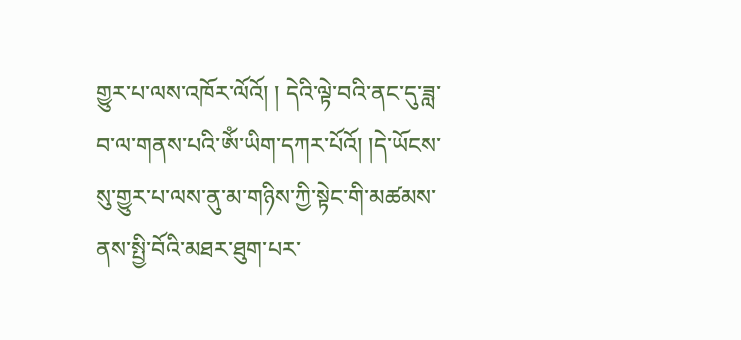གྱུར་པ་ལས་འཁོར་ལོའོ། ། དེའི་ལྟེ་བའི་ནང་དུ་ཟླ་བ་ལ་གནས་པའི་ཨོཾ་ཡིག་དཀར་པོའོ། །དེ་ཡོངས་སུ་གྱུར་པ་ལས་ནུ་མ་གཉིས་ཀྱི་སྟེང་གི་མཚམས་ནས་སྤྱི་བོའི་མཐར་ཐུག་པར་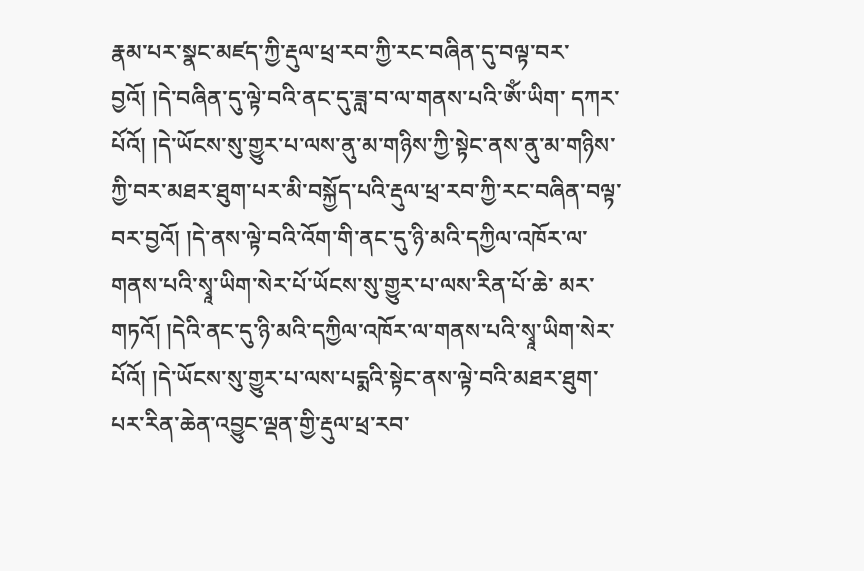རྣམ་པར་སྣང་མཛད་ཀྱི་རྡུལ་ཕྲ་རབ་ཀྱི་རང་བཞིན་དུ་བལྟ་བར་བྱའོ། །དེ་བཞིན་དུ་ལྟེ་བའི་ནང་དུ་ཟླ་བ་ལ་གནས་པའི་ཨོཾ་ཡིག་ དཀར་པོའོ། །དེ་ཡོངས་སུ་གྱུར་པ་ལས་ནུ་མ་གཉིས་ཀྱི་སྟེང་ནས་ནུ་མ་གཉིས་ཀྱི་བར་མཐར་ཐུག་པར་མི་བསྐྱོད་པའི་རྡུལ་ཕྲ་རབ་ཀྱི་རང་བཞིན་བལྟ་བར་བྱའོ། །དེ་ནས་ལྟེ་བའི་འོག་གི་ནང་དུ་ཉི་མའི་དཀྱིལ་འཁོར་ལ་གནས་པའི་སྭཱ་ཡིག་སེར་པོ་ཡོངས་སུ་གྱུར་པ་ལས་རིན་པོ་ཆེ་ མར་གཏའོ། །དེའི་ནང་དུ་ཉི་མའི་དཀྱིལ་འཁོར་ལ་གནས་པའི་སྭཱ་ཡིག་སེར་པོའོ། །དེ་ཡོངས་སུ་གྱུར་པ་ལས་པདྨའི་སྟེང་ནས་ལྟེ་བའི་མཐར་ཐུག་པར་རིན་ཆེན་འབྱུང་ལྡན་གྱི་རྡུལ་ཕྲ་རབ་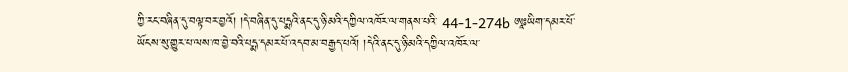ཀྱི་རང་བཞིན་དུ་བལྟ་བར་བྱའོ། །དེ་བཞིན་དུ་པདྨའི་ནང་དུ་ཉི་མའི་དཀྱིལ་འཁོར་ལ་གནས་པའི་ 44-1-274b ཨཱཿཡིག་དམར་པོ་ཡོངས་སུ་གྱུར་པ་ལས་ཁ་བྱེ་བའི་པདྨ་དམར་པོ་འདབ་མ་བརྒྱད་པའོ། །དེའི་ནང་དུ་ཉི་མའི་དཀྱིལ་འཁོར་ལ་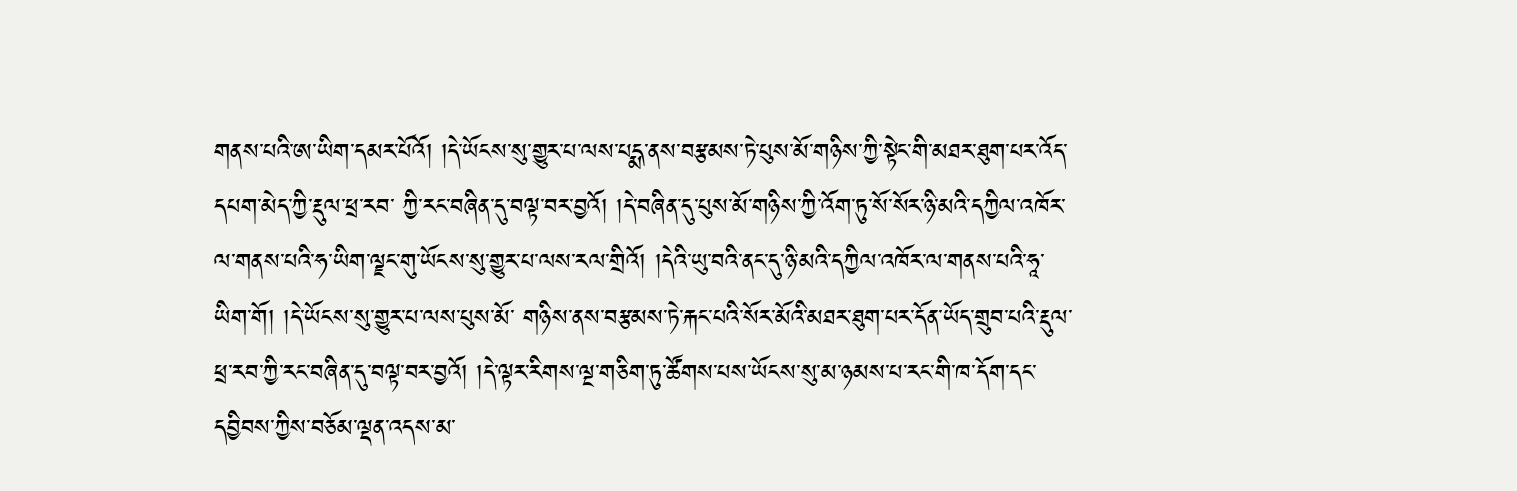གནས་པའི་ཨ་ཡིག་དམར་པོའོ། །དེ་ཡོངས་སུ་གྱུར་པ་ལས་པདྨ་ནས་བརྩམས་ཏེ་པུས་མོ་གཉིས་ཀྱི་སྟེང་གི་མཐར་ཐུག་པར་འོད་དཔག་མེད་ཀྱི་རྡུལ་ཕྲ་རབ་ ཀྱི་རང་བཞིན་དུ་བལྟ་བར་བྱའོ། །དེ་བཞིན་དུ་པུས་མོ་གཉིས་ཀྱི་འོག་ཏུ་སོ་སོར་ཉི་མའི་དཀྱིལ་འཁོར་ལ་གནས་པའི་ཧ་ཡིག་ལྗང་གུ་ཡོངས་སུ་གྱུར་པ་ལས་རལ་གྲིའོ། །དེའི་ཡུ་བའི་ནང་དུ་ཉི་མའི་དཀྱིལ་འཁོར་ལ་གནས་པའི་ཧཱ་ཡིག་གོ། །དེ་ཡོངས་སུ་གྱུར་པ་ལས་པུས་མོ་ གཉིས་ནས་བརྩམས་ཏེ་རྐང་པའི་སོར་མོའི་མཐར་ཐུག་པར་དོན་ཡོད་གྲུབ་པའི་རྡུལ་ཕྲ་རབ་ཀྱི་རང་བཞིན་དུ་བལྟ་བར་བྱའོ། །དེ་ལྟར་རིགས་ལྔ་གཅིག་ཏུ་ཚོགས་པས་ཡོངས་སུ་མ་ཉམས་པ་རང་གི་ཁ་དོག་དང་དབྱིབས་ཀྱིས་བཅོམ་ལྡན་འདས་མ་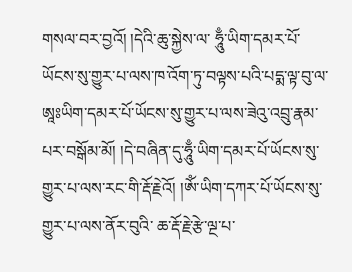གསལ་བར་བྱའོ། །དེའི་ཆུ་སྐྱེས་ལ་ ཧཱུྃ་ཡིག་དམར་པོ་ཡོངས་སུ་གྱུར་པ་ལས་ཁ་འོག་ཏུ་བལྟས་པའི་པདྨ་ལྟ་བུ་ལ་ཨཱཿཡིག་དམར་པོ་ཡོངས་སུ་གྱུར་པ་ལས་ཟེའུ་འབྲུ་རྣམ་པར་བསྒོམ་མོ། །དེ་བཞིན་དུ་ཧཱུྃ་ཡིག་དམར་པོ་ཡོངས་སུ་གྱུར་པ་ལས་རང་གི་རྡོ་རྗེའོ། །ཨོཾ་ཡིག་དཀར་པོ་ཡོངས་སུ་གྱུར་པ་ལས་ནོར་བུའི་ ཆ་རྡོ་རྗེ་རྩེ་ལྔ་པ་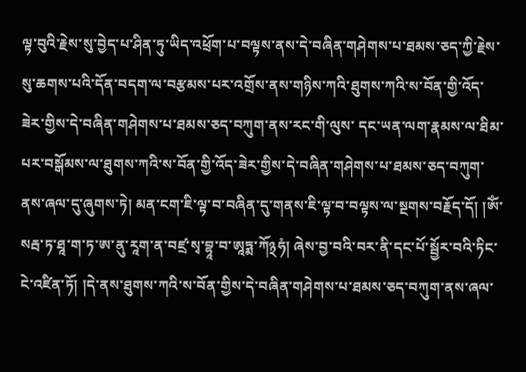ལྟ་བུའི་རྗེས་སུ་བྱེད་པ་ཤིན་ཏུ་ཡིད་འཕྲོག་པ་བལྟས་ནས་དེ་བཞིན་གཤེགས་པ་ཐམས་ཅད་ཀྱི་རྗེས་སུ་ཆགས་པའི་དོན་བདག་ལ་བརྩམས་པར་འགྲོས་ནས་གཉིས་ཀའི་ཐུགས་ཀའི་ས་བོན་གྱི་འོད་ཟེར་གྱིས་དེ་བཞིན་གཤེགས་པ་ཐམས་ཅད་བཀུག་ནས་རང་གི་ལུས་ དང་ཡན་ལག་རྣམས་ལ་ཐིམ་པར་བསྒོམས་ལ་ཐུགས་ཀའི་ས་བོན་གྱི་འོད་ཟེར་གྱིས་དེ་བཞིན་གཤེགས་པ་ཐམས་ཅད་བཀུག་ནས་ཞལ་དུ་ཞུགས་ཏེ། མན་ངག་ཇི་ལྟ་བ་བཞིན་དུ་གནས་ཇི་ལྟ་བ་བལྟས་ལ་སྔགས་བརྗོད་དོ། །ཨོཾ་སརྦ་ཏ་ཐཱ་ག་ཏ་ཨ་ནུ་རཱག་ན་བཛྲ་སྭ་བྷཱ་བ་ཨཱཏྨ་ཀོ྅ཧཾ། ཞེས་བྱ་བའི་བར་ནི་དང་པོ་སྦྱོར་བའི་ཏིང་ངེ་འཛིན་ཏོ། །དེ་ནས་ཐུགས་ཀའི་ས་བོན་གྱིས་དེ་བཞིན་གཤེགས་པ་ཐམས་ཅད་བཀུག་ནས་ཞལ་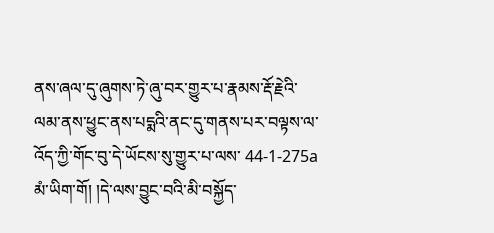ནས་ཞལ་དུ་ཞུགས་ཏེ་ཞུ་བར་གྱུར་པ་རྣམས་རྡོ་རྗེའི་ལམ་ནས་ཕྱུང་ནས་པདྨའི་ནང་དུ་གནས་པར་བལྟས་ལ་འོད་ཀྱི་གོང་བུ་དེ་ཡོངས་སུ་གྱུར་པ་ལས་ 44-1-275a མཾ་ཡིག་གོ། །དེ་ལས་བྱུང་བའི་མི་བསྐྱོད་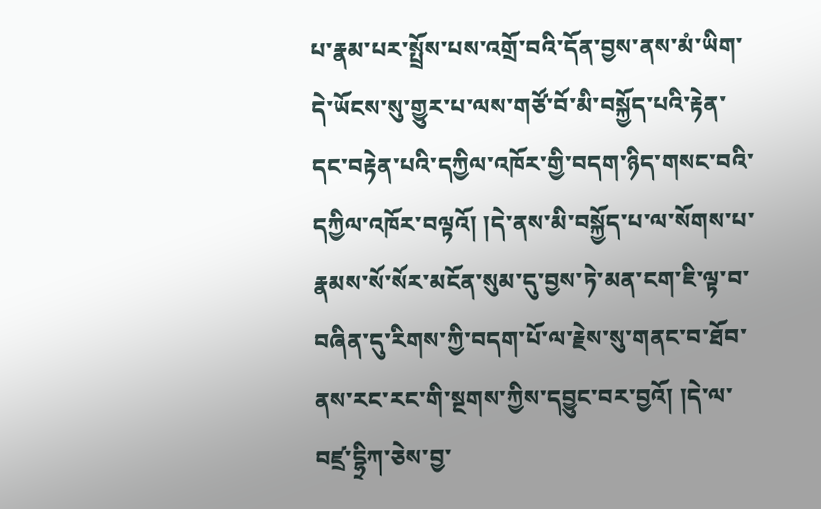པ་རྣམ་པར་སྤྲོས་པས་འགྲོ་བའི་དོན་བྱས་ནས་མཾ་ཡིག་དེ་ཡོངས་སུ་གྱུར་པ་ལས་གཙོ་བོ་མི་བསྐྱོད་པའི་རྟེན་དང་བརྟེན་པའི་དཀྱིལ་འཁོར་གྱི་བདག་ཉིད་གསང་བའི་དཀྱིལ་འཁོར་བལྟའོ། །དེ་ནས་མི་བསྐྱོད་པ་ལ་སོགས་པ་ རྣམས་སོ་སོར་མངོན་སུམ་དུ་བྱས་ཏེ་མན་ངག་ཇི་ལྟ་བ་བཞིན་དུ་རིགས་ཀྱི་བདག་པོ་ལ་རྗེས་སུ་གནང་བ་ཐོབ་ནས་རང་རང་གི་སྔགས་ཀྱིས་དབྱུང་བར་བྱའོ། །དེ་ལ་བཛྲ་དྷྲིཀ་ཅེས་བྱ་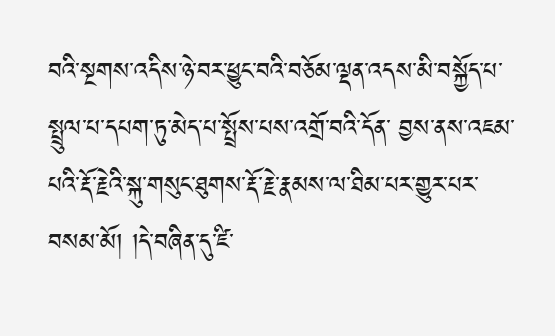བའི་སྔགས་འདིས་ཉེ་བར་ཕྱུང་བའི་བཅོམ་ལྡན་འདས་མི་བསྐྱོད་པ་སྤྲུལ་པ་དཔག་ཏུ་མེད་པ་སྤྲོས་པས་འགྲོ་བའི་དོན་ བྱས་ནས་འཇམ་པའི་རྡོ་རྗེའི་སྐུ་གསུང་ཐུགས་རྡོ་རྗེ་རྣམས་ལ་ཐིམ་པར་གྱུར་པར་བསམ་མོ། །དེ་བཞིན་དུ་ཛི་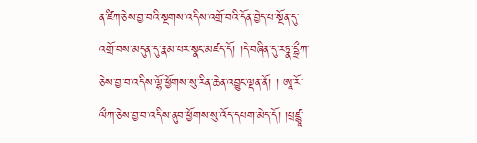ན་ཛིཀ་ཅེས་བྱ་བའི་སྔགས་འདིས་འགྲོ་བའི་དོན་བྱེད་པ་སྔོན་དུ་འགྲོ་བས་མདུན་དུ་རྣམ་པར་སྣང་མཛད་དོ། །དེ་བཞིན་དུ་རཏྣ་དྷྲྀཀ་ཅེས་བྱ་བ་འདིས་ལྷོ་ཕྱོགས་སུ་རིན་ཆེན་འབྱུང་ལྡན་ནོ། ། ཨཱ་རོ་ལྀཀ་ཅེས་བྱ་བ་འདིས་ནུབ་ཕྱོགས་སུ་འོད་དཔག་མེད་དོ། །པྲཛྙཱ་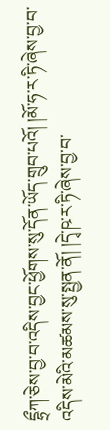དྷྲྀཀ་ཅེས་བྱ་བ་འདིས་བྱང་ཕྱོགས་སུ་དོན་ཡོད་གྲུབ་པའོ། །མོ་ཧ་ར་ཏི་ཞེས་བྱ་བ་འདིས་མེའི་མཚམས་སུ་སྤྱན་ནོ། །དྭེ་ཥ་ར་ཏི་ཞེས་བྱ་བ་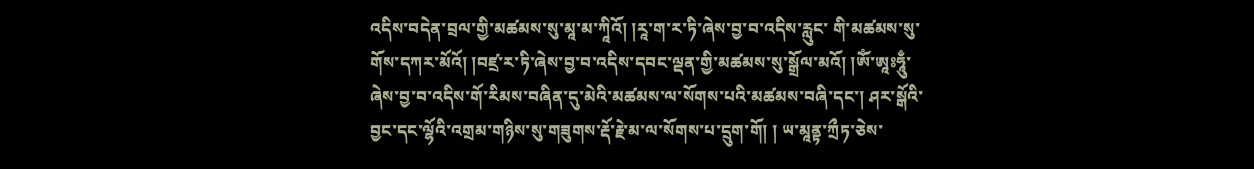འདིས་བདེན་བྲལ་གྱི་མཚམས་སུ་མཱ་མ་ཀཱིའོ། །རཱ་ག་ར་ཏི་ཞེས་བྱ་བ་འདིས་རླུང་ གི་མཚམས་སུ་གོས་དཀར་མོའོ། །བཛྲ་ར་ཏི་ཞེས་བྱ་བ་འདིས་དབང་ལྡན་གྱི་མཚམས་སུ་སྒྲོལ་མའོ། །ཨོཾ་ཨཱཿཧཱུྃ་ཞེས་བྱ་བ་འདིས་གོ་རིམས་བཞིན་དུ་མེའི་མཚམས་ལ་སོགས་པའི་མཚམས་བཞི་དང་། ཤར་སྒོའི་བྱང་དང་ལྷོའི་འགྲམ་གཉིས་སུ་གཟུགས་རྡོ་རྗེ་མ་ལ་སོགས་པ་དྲུག་གོ། ། ཡ་མཱནྟ་ཀྲྀཏ་ཅེས་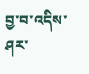བྱ་བ་འདིས་ཤར་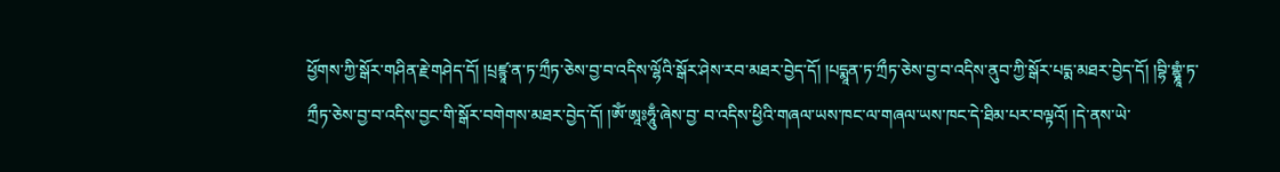ཕྱོགས་ཀྱི་སྒོར་གཤིན་རྗེ་གཤེད་དོ། །པྲཛྙཱ་ན་ཏ་ཀྲྀཏ་ཅེས་བྱ་བ་འདིས་ལྷོའི་སྒོར་ཤེས་རབ་མཐར་བྱེད་དོ། །པདྨཱན་ཏ་ཀྲྀཏ་ཅེས་བྱ་བ་འདིས་ནུབ་ཀྱི་སྒོར་པདྨ་མཐར་བྱེད་དོ། །བྷི་གྷྣཱཾ་ཏ་ཀྲྀཏ་ཅེས་བྱ་བ་འདིས་བྱང་གི་སྒོར་བགེགས་མཐར་བྱེད་དོ། །ཨོཾ་ཨཱཿཧཱུྃ་ཞེས་བྱ་ བ་འདིས་ཕྱིའི་གཞལ་ཡས་ཁང་ལ་གཞལ་ཡས་ཁང་དེ་ཐིམ་པར་བལྟའོ། །དེ་ནས་ཡེ་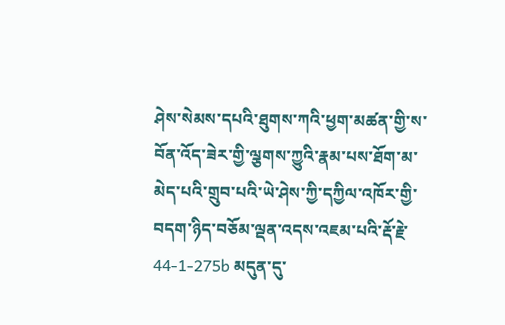ཤེས་སེམས་དཔའི་ཐུགས་ཀའི་ཕྱག་མཚན་གྱི་ས་བོན་འོད་ཟེར་གྱི་ལྕགས་ཀྱུའི་རྣམ་པས་ཐོག་མ་མེད་པའི་གྲུབ་པའི་ཡེ་ཤེས་ཀྱི་དཀྱིལ་འཁོར་གྱི་བདག་ཉིད་བཅོམ་ལྡན་འདས་འཇམ་པའི་རྡོ་རྗེ་ 44-1-275b མདུན་དུ་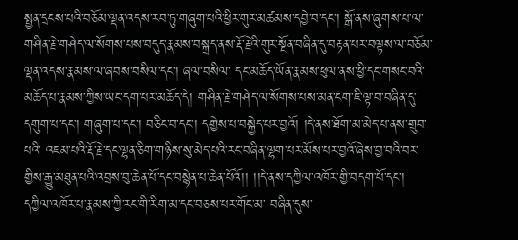སྤྱན་དྲངས་པའི་བཅོམ་ལྡན་འདས་རབ་ཏུ་གཞུག་པའི་ཕྱིར་གུར་མཚམས་དབྱེ་བ་དང་། སྒོ་ནས་ཞུགས་པ་ལ་གཤིན་རྗེ་གཤེད་ལ་སོགས་པས་བདུད་རྣམས་བསྐྲད་ནས་རྡོ་རྗེའི་གུར་སྔོན་བཞིན་དུ་བརྟན་པར་བལྟས་ལ་བཅོམ་ལྡན་འདས་རྣམས་ལ་ཞབས་བསིལ་དང་། ཞལ་བསིལ་ དང་མཆོད་ཡོན་རྣམས་ཕུལ་ནས་ཕྱི་དང་གསང་བའི་མཆོད་པ་རྣམས་ཀྱིས་ཡང་དག་པར་མཆོད་དེ། གཤིན་རྗེ་གཤེད་ལ་སོགས་པས་མན་ངག་ཇི་ལྟ་བ་བཞིན་དུ་དགུག་པ་དང་། གཞུག་པ་དང་། བཅིང་བ་དང་། དགྱེས་པ་བསྐྱེད་པར་བྱའོ། །དེ་ནས་ཐོག་མ་མེད་པ་ནས་གྲུབ་པའི་ འཇམ་པའི་རྡོ་རྗེ་དང་ལྷན་ཅིག་གཉིས་སུ་མེད་པའི་རང་བཞིན་ལྷག་པར་མོས་པར་བྱའོ་ཞེས་བྱ་བའི་བར་གྱིས་རྒྱུ་མཐུན་པའི་འབྲས་བུ་ཆེན་པོ་དང་བསྙེན་པ་ཆེན་པོའོ།། །།དེ་ནས་དཀྱིལ་འཁོར་གྱི་བདག་པོ་དང་། དཀྱིལ་འཁོར་པ་རྣམས་ཀྱི་རང་གི་རིག་མ་དང་བཅས་པར་གོང་མ་ བཞིན་དུས་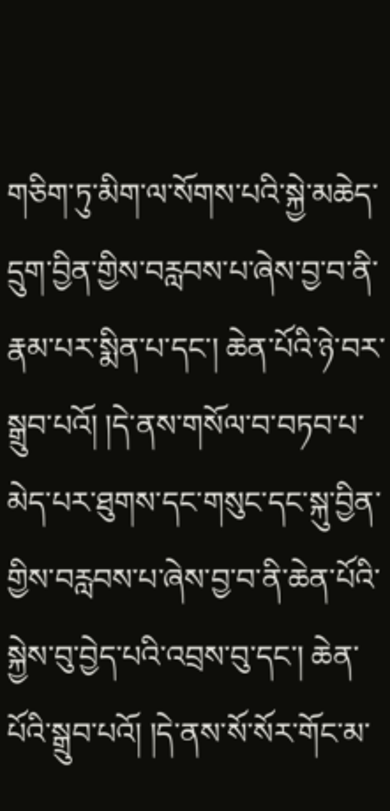གཅིག་ཏུ་མིག་ལ་སོགས་པའི་སྐྱེ་མཆེད་དྲུག་བྱིན་གྱིས་བརླབས་པ་ཞེས་བྱ་བ་ནི་རྣམ་པར་སྨིན་པ་དང་། ཆེན་པོའི་ཉེ་བར་སྒྲུབ་པའོ། །དེ་ནས་གསོལ་བ་བཏབ་པ་མེད་པར་ཐུགས་དང་གསུང་དང་སྐུ་བྱིན་གྱིས་བརླབས་པ་ཞེས་བྱ་བ་ནི་ཆེན་པོའི་སྐྱེས་བུ་བྱེད་པའི་འབྲས་བུ་དང་། ཆེན་ པོའི་སྒྲུབ་པའོ། །དེ་ནས་སོ་སོར་གོང་མ་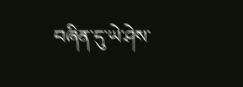བཞིན་དུ་ཡེ་ཤེས་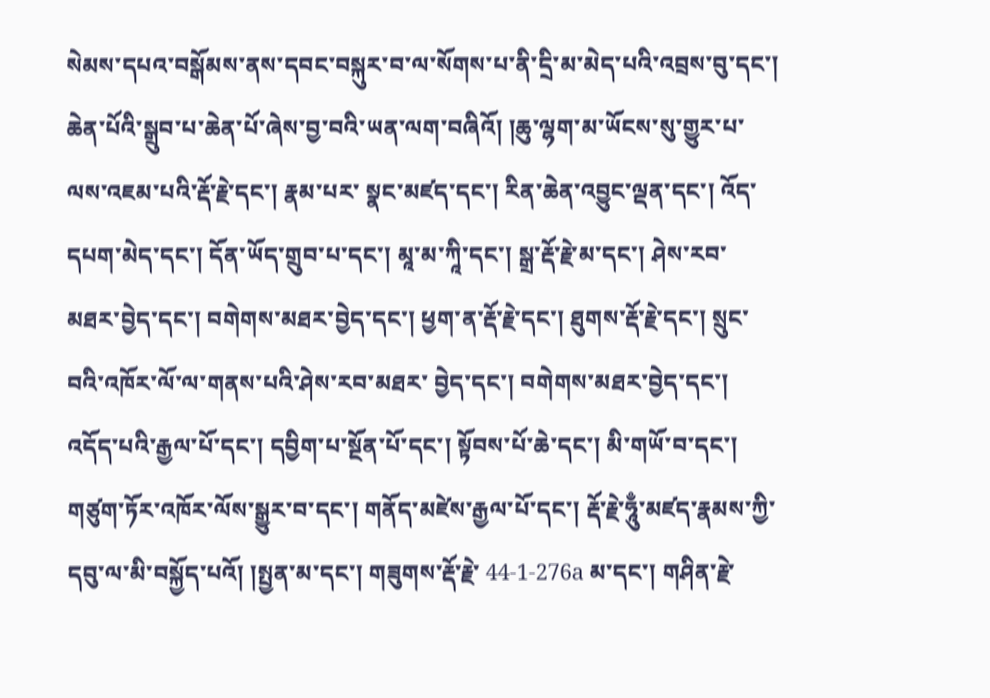སེམས་དཔའ་བསྒོམས་ནས་དབང་བསྐུར་བ་ལ་སོགས་པ་ནི་དྲི་མ་མེད་པའི་འབྲས་བུ་དང་། ཆེན་པོའི་སྒྲུབ་པ་ཆེན་པོ་ཞེས་བྱ་བའི་ཡན་ལག་བཞིའོ། །ཆུ་ལྷག་མ་ཡོངས་སུ་གྱུར་པ་ལས་འཇམ་པའི་རྡོ་རྗེ་དང་། རྣམ་པར་ སྣང་མཛད་དང་། རིན་ཆེན་འབྱུང་ལྡན་དང་། འོད་དཔག་མེད་དང་། དོན་ཡོད་གྲུབ་པ་དང་། མཱ་མ་ཀཱི་དང་། སྒྲ་རྡོ་རྗེ་མ་དང་། ཤེས་རབ་མཐར་བྱེད་དང་། བགེགས་མཐར་བྱེད་དང་། ཕྱག་ན་རྡོ་རྗེ་དང་། ཐུགས་རྡོ་རྗེ་དང་། སྲུང་བའི་འཁོར་ལོ་ལ་གནས་པའི་ཤེས་རབ་མཐར་ བྱེད་དང་། བགེགས་མཐར་བྱེད་དང་། འདོད་པའི་རྒྱལ་པོ་དང་། དབྱིག་པ་སྔོན་པོ་དང་། སྟོབས་པོ་ཆེ་དང་། མི་གཡོ་བ་དང་། གཙུག་ཏོར་འཁོར་ལོས་སྒྱུར་བ་དང་། གནོད་མཛེས་རྒྱལ་པོ་དང་། རྡོ་རྗེ་ཧཱུྃ་མཛད་རྣམས་ཀྱི་དབུ་ལ་མི་བསྐྱོད་པའོ། །སྤྱན་མ་དང་། གཟུགས་རྡོ་རྗེ་ 44-1-276a མ་དང་། གཤིན་རྗེ་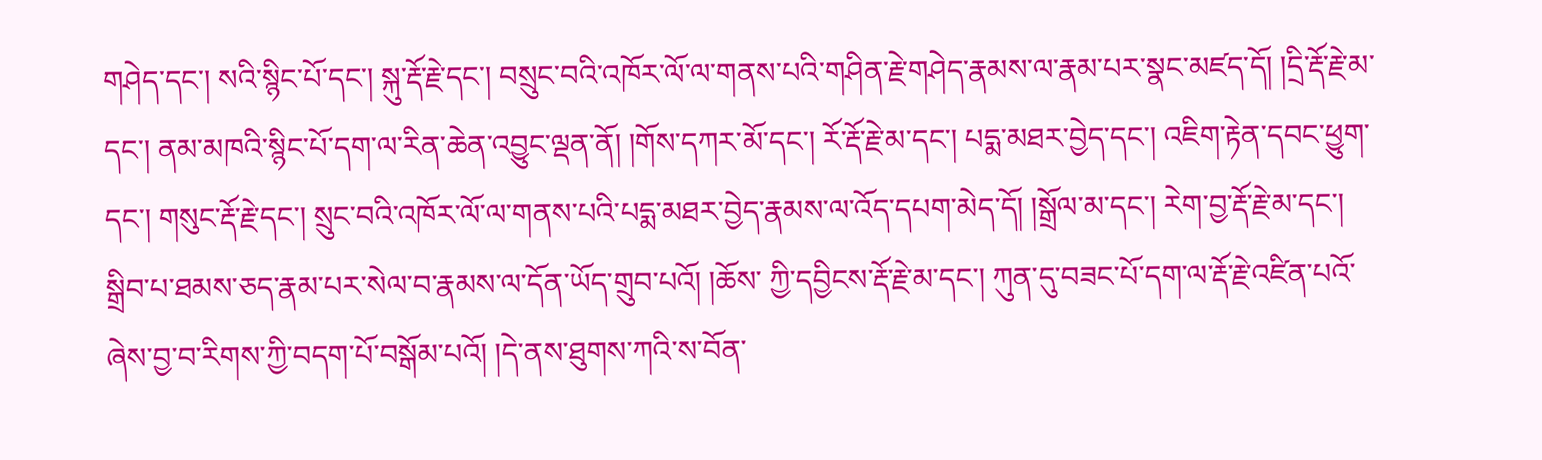གཤེད་དང་། སའི་སྙིང་པོ་དང་། སྐུ་རྡོ་རྗེ་དང་། བསྲུང་བའི་འཁོར་ལོ་ལ་གནས་པའི་གཤིན་རྗེ་གཤེད་རྣམས་ལ་རྣམ་པར་སྣང་མཛད་དོ། །དྲི་རྡོ་རྗེ་མ་དང་། ནམ་མཁའི་སྙིང་པོ་དག་ལ་རིན་ཆེན་འབྱུང་ལྡན་ནོ། །གོས་དཀར་མོ་དང་། རོ་རྡོ་རྗེ་མ་དང་། པདྨ་མཐར་བྱེད་དང་། འཇིག་རྟེན་དབང་ཕྱུག་དང་། གསུང་རྡོ་རྗེ་དང་། སྲུང་བའི་འཁོར་ལོ་ལ་གནས་པའི་པདྨ་མཐར་བྱེད་རྣམས་ལ་འོད་དཔག་མེད་དོ། །སྒྲོལ་མ་དང་། རེག་བྱ་རྡོ་རྗེ་མ་དང་། སྒྲིབ་པ་ཐམས་ཅད་རྣམ་པར་སེལ་བ་རྣམས་ལ་དོན་ཡོད་གྲུབ་པའོ། །ཆོས་ ཀྱི་དབྱིངས་རྡོ་རྗེ་མ་དང་། ཀུན་དུ་བཟང་པོ་དག་ལ་རྡོ་རྗེ་འཛིན་པའོ་ཞེས་བྱ་བ་རིགས་ཀྱི་བདག་པོ་བསྒོམ་པའོ། །དེ་ནས་ཐུགས་ཀའི་ས་བོན་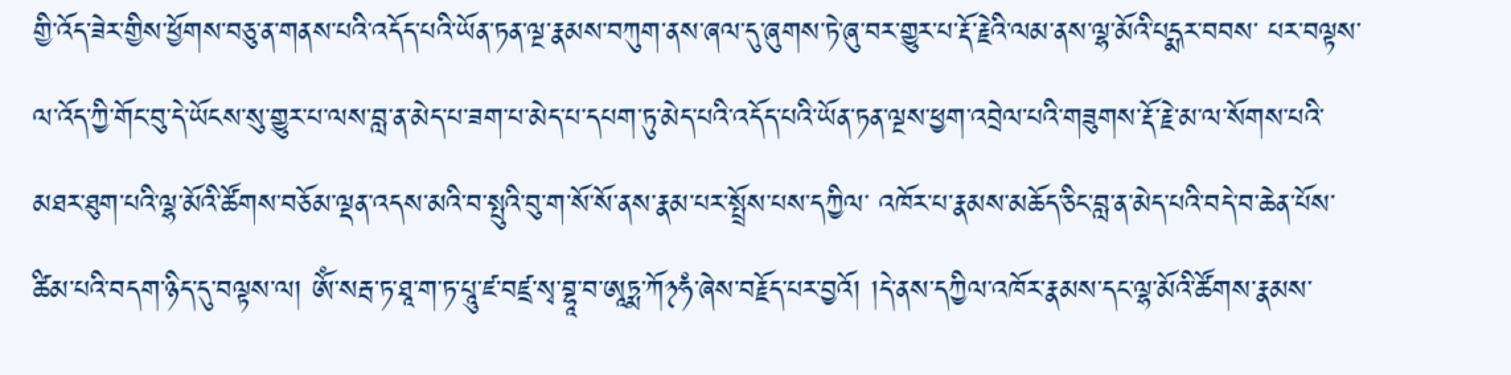གྱི་འོད་ཟེར་གྱིས་ཕྱོགས་བཅུ་ན་གནས་པའི་འདོད་པའི་ཡོན་ཏན་ལྔ་རྣམས་བཀུག་ནས་ཞལ་དུ་ཞུགས་ཏེ་ཞུ་བར་གྱུར་པ་རྡོ་རྗེའི་ལམ་ནས་ལྷ་མོའི་པདྨར་བབས་ པར་བལྟས་ལ་འོད་ཀྱི་གོང་བུ་དེ་ཡོངས་སུ་གྱུར་པ་ལས་བླ་ན་མེད་པ་ཟག་པ་མེད་པ་དཔག་ཏུ་མེད་པའི་འདོད་པའི་ཡོན་ཏན་ལྔས་ཕྱག་འབྲེལ་པའི་གཟུགས་རྡོ་རྗེ་མ་ལ་སོགས་པའི་མཐར་ཐུག་པའི་ལྷ་མོའི་ཚོགས་བཅོམ་ལྡན་འདས་མའི་བ་སྤུའི་བུ་ག་སོ་སོ་ནས་རྣམ་པར་སྤྲོས་པས་དཀྱིལ་ འཁོར་པ་རྣམས་མཆོད་ཅིང་བླ་ན་མེད་པའི་བདེ་བ་ཆེན་པོས་ཚིམ་པའི་བདག་ཉིད་དུ་བལྟས་ལ། ཨོཾ་སརྦ་ཏ་ཐཱ་ག་ཏ་པཱུ་ཛ་བཛྲ་སྭ་བྷཱ་བ་ཨཱཏྨ་ཀོ྅ཧཾ་ཞེས་བརྗོད་པར་བྱའོ། །དེ་ནས་དཀྱིལ་འཁོར་རྣམས་དང་ལྷ་མོའི་ཚོགས་རྣམས་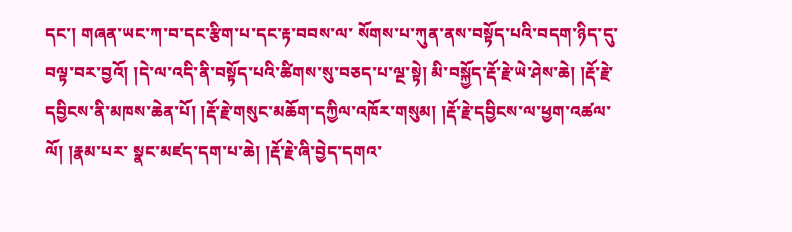དང་། གཞན་ཡང་ཀ་བ་དང་རྩིག་པ་དང་རྟ་བབས་ལ་ སོགས་པ་ཀུན་ནས་བསྟོད་པའི་བདག་ཉིད་དུ་བལྟ་བར་བྱའོ། །དེ་ལ་འདི་ནི་བསྟོད་པའི་ཚིགས་སུ་བཅད་པ་ལྔ་སྟེ། མི་བསྐྱོད་རྡོ་རྗེ་ཡེ་ཤེས་ཆེ། །རྡོ་རྗེ་དབྱིངས་ནི་མཁས་ཆེན་པོ། །རྡོ་རྗེ་གསུང་མཆོག་དཀྱིལ་འཁོར་གསུམ། །རྡོ་རྗེ་དབྱིངས་ལ་ཕྱག་འཚལ་ལོ། །རྣམ་པར་ སྣང་མཛད་དག་པ་ཆེ། །རྡོ་རྗེ་ཞི་བྱེད་དགའ་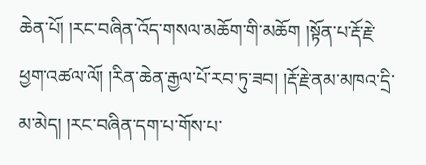ཆེན་པོ། །རང་བཞིན་འོད་གསལ་མཆོག་གི་མཆོག །སྟོན་པ་རྡོ་རྗེ་ཕྱག་འཚལ་ལོ། །རིན་ཆེན་རྒྱལ་པོ་རབ་ཏུ་ཟབ། །རྡོ་རྗེ་ནམ་མཁའ་དྲི་མ་མེད། །རང་བཞིན་དག་པ་གོས་པ་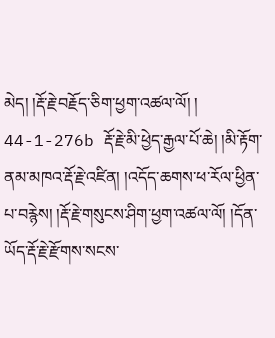མེད། །རྡོ་རྗེ་བརྗོད་ཅིག་ཕྱག་འཚལ་ལོ། ། 44-1-276b རྡོ་རྗེ་མི་ཕྱེད་རྒྱལ་པོ་ཆེ། །མི་རྟོག་ནམ་མཁའ་རྡོ་རྗེ་འཛིན། །འདོད་ཆགས་ཕ་རོལ་ཕྱིན་པ་བརྙེས། །རྡོ་རྗེ་གསུངས་ཤིག་ཕྱག་འཚལ་ལོ། །དོན་ཡོད་རྡོ་རྗེ་རྫོགས་སངས་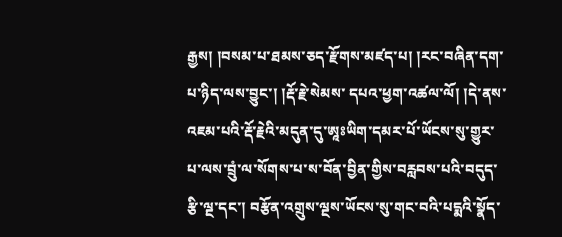རྒྱས། །བསམ་པ་ཐམས་ཅད་རྫོགས་མཛད་པ། །རང་བཞིན་དག་པ་ཉིད་ལས་བྱུང་། །རྡོ་རྗེ་སེམས་ དཔའ་ཕྱག་འཚལ་ལོ། །དེ་ནས་འཇམ་པའི་རྡོ་རྗེའི་མདུན་དུ་ཨཱཿཡིག་དམར་པོ་ཡོངས་སུ་གྱུར་པ་ལས་བྲུཾ་ལ་སོགས་པ་ས་བོན་བྱིན་གྱིས་བརླབས་པའི་བདུད་རྩི་ལྔ་དང་། བརྩོན་འགྲུས་ལྔས་ཡོངས་སུ་གང་བའི་པདྨའི་སྣོད་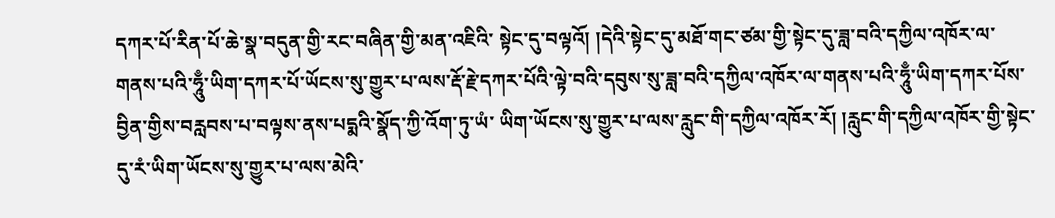དཀར་པོ་རིན་པོ་ཆེ་སྣ་བདུན་གྱི་རང་བཞིན་གྱི་མན་འཇིའི་ སྟེང་དུ་བལྟའོ། །དེའི་སྟེང་དུ་མཐོ་གང་ཙམ་གྱི་སྟེང་དུ་ཟླ་བའི་དཀྱིལ་འཁོར་ལ་གནས་པའི་ཧཱུྃ་ཡིག་དཀར་པོ་ཡོངས་སུ་གྱུར་པ་ལས་རྡོ་རྗེ་དཀར་པོའི་ལྟེ་བའི་དབུས་སུ་ཟླ་བའི་དཀྱིལ་འཁོར་ལ་གནས་པའི་ཧཱུྃ་ཡིག་དཀར་པོས་བྱིན་གྱིས་བརླབས་པ་བལྟས་ནས་པདྨའི་སྣོད་ཀྱི་འོག་ཏུ་ཡཾ་ ཡིག་ཡོངས་སུ་གྱུར་པ་ལས་རླུང་གི་དཀྱིལ་འཁོར་རོ། །རླུང་གི་དཀྱིལ་འཁོར་གྱི་སྟེང་དུ་རཾ་ཡིག་ཡོངས་སུ་གྱུར་པ་ལས་མེའི་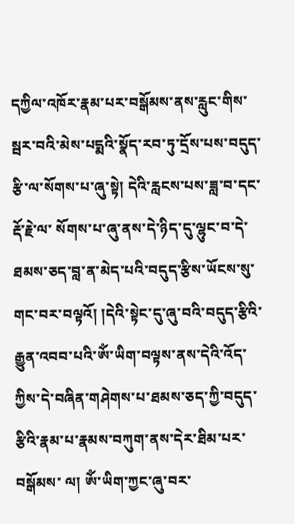དཀྱིལ་འཁོར་རྣམ་པར་བསྒོམས་ནས་རླུང་གིས་སྦར་བའི་མེས་པདྨའི་སྣོད་རབ་ཏུ་དྲོས་པས་བདུད་རྩི་ལ་སོགས་པ་ཞུ་སྟེ། དེའི་རླངས་པས་ཟླ་བ་དང་རྡོ་རྗེ་ལ་ སོགས་པ་ཞུ་ནས་དེ་ཉིད་དུ་ལྷུང་བ་དེ་ཐམས་ཅད་བླ་ན་མེད་པའི་བདུད་རྩིས་ཡོངས་སུ་གང་བར་བལྟའོ། །དེའི་སྟེང་དུ་ཞུ་བའི་བདུད་རྩིའི་རྒྱུན་འབབ་པའི་ཨོཾ་ཡིག་བལྟས་ནས་དེའི་འོད་ཀྱིས་དེ་བཞིན་གཤེགས་པ་ཐམས་ཅད་ཀྱི་བདུད་རྩིའི་རྣམ་པ་རྣམས་བཀུག་ནས་དེར་ཐིམ་པར་བསྒོམས་ ལ། ཨོཾ་ཡིག་ཀྱང་ཞུ་བར་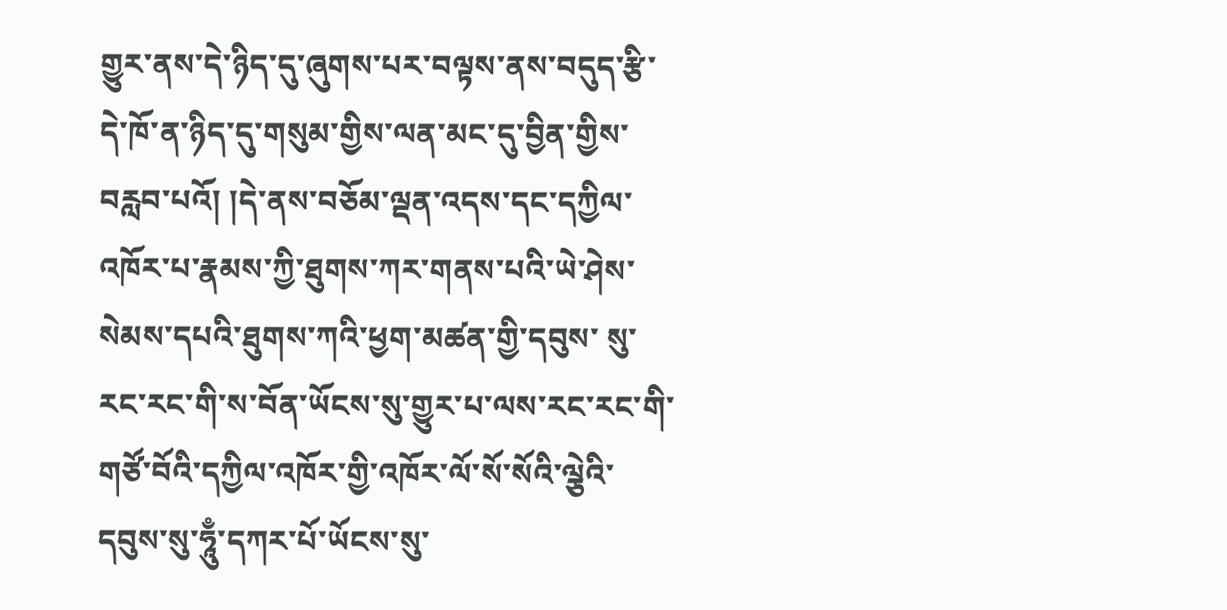གྱུར་ནས་དེ་ཉིད་དུ་ཞུགས་པར་བལྟས་ནས་བདུད་རྩི་དེ་ཁོ་ན་ཉིད་དུ་གསུམ་གྱིས་ལན་མང་དུ་བྱིན་གྱིས་བརླབ་པའོ། །དེ་ནས་བཅོམ་ལྡན་འདས་དང་དཀྱིལ་འཁོར་པ་རྣམས་ཀྱི་ཐུགས་ཀར་གནས་པའི་ཡེ་ཤེས་སེམས་དཔའི་ཐུགས་ཀའི་ཕྱག་མཚན་གྱི་དབུས་ སུ་རང་རང་གི་ས་བོན་ཡོངས་སུ་གྱུར་པ་ལས་རང་རང་གི་གཙོ་བོའི་དཀྱིལ་འཁོར་གྱི་འཁོར་ལོ་སོ་སོའི་ལྕེའི་དབུས་སུ་ཧཱུྃ་དཀར་པོ་ཡོངས་སུ་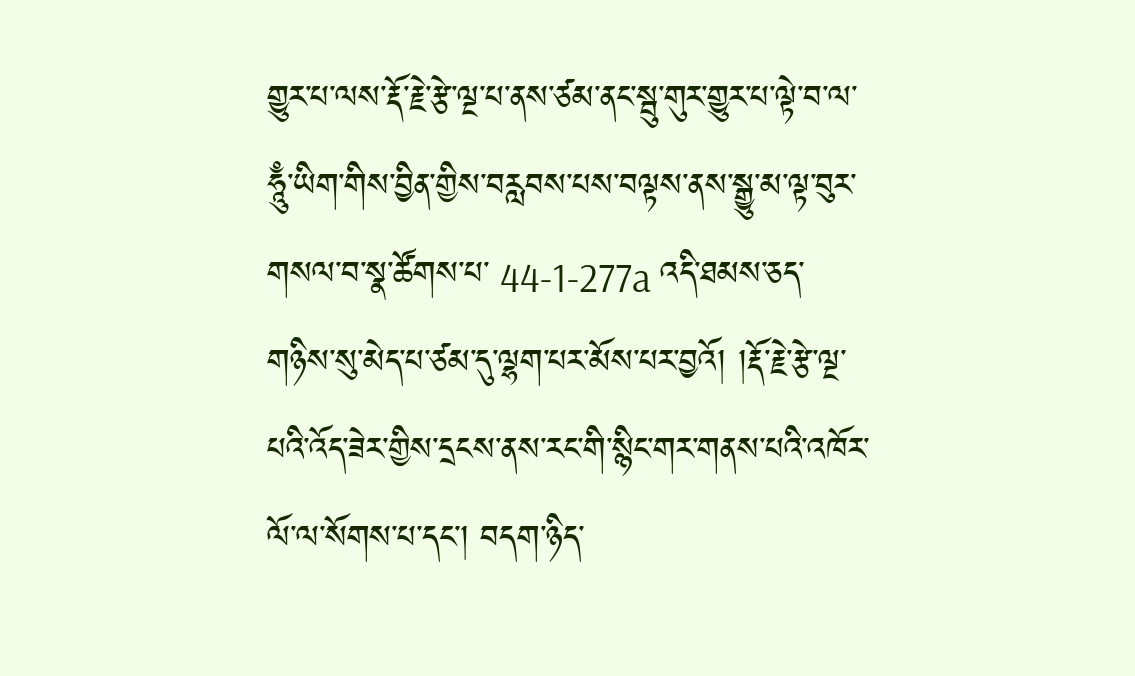གྱུར་པ་ལས་རྡོ་རྗེ་རྩེ་ལྔ་པ་ནས་ཙམ་ནང་སྦུ་གུར་གྱུར་པ་ལྟེ་བ་ལ་ཧཱུྃ་ཡིག་གིས་བྱིན་གྱིས་བརླབས་པས་བལྟས་ནས་སྒྱུ་མ་ལྟ་བུར་གསལ་བ་སྣ་ཚོགས་པ་ 44-1-277a འདི་ཐམས་ཅད་གཉིས་སུ་མེད་པ་ཙམ་དུ་ལྷག་པར་མོས་པར་བྱའོ། །རྡོ་རྗེ་རྩེ་ལྔ་པའི་འོད་ཟེར་གྱིས་དྲངས་ནས་རང་གི་སྙིང་གར་གནས་པའི་འཁོར་ལོ་ལ་སོགས་པ་དང་། བདག་ཉིད་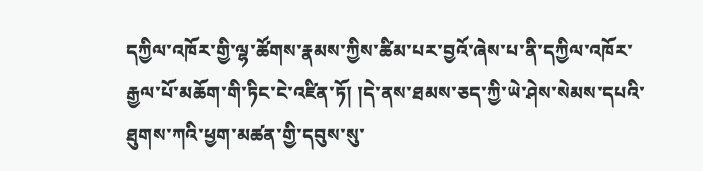དཀྱིལ་འཁོར་གྱི་ལྷ་ཚོགས་རྣམས་ཀྱིས་ཚིམ་པར་བྱའོ་ཞེས་པ་ནི་དཀྱིལ་འཁོར་ རྒྱལ་པོ་མཆོག་གི་ཏིང་ངེ་འཛིན་ཏོ། །དེ་ནས་ཐམས་ཅད་ཀྱི་ཡེ་ཤེས་སེམས་དཔའི་ཐུགས་ཀའི་ཕྱག་མཚན་གྱི་དབུས་སུ་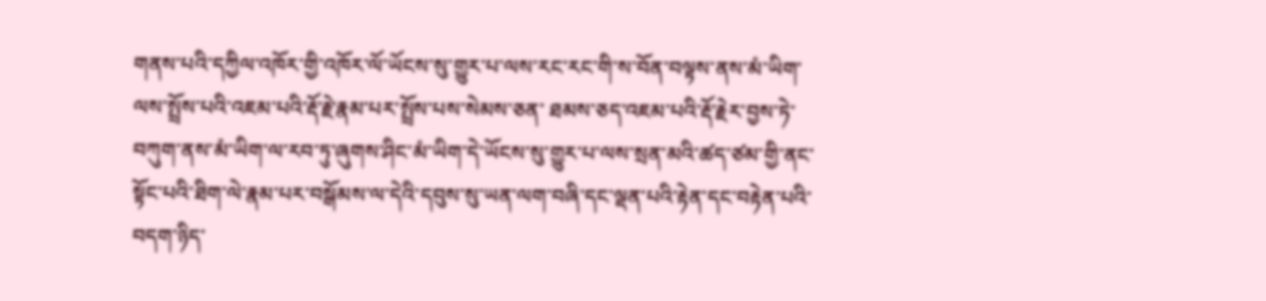གནས་པའི་དཀྱིལ་འཁོར་གྱི་འཁོར་ལོ་ཡོངས་སུ་གྱུར་པ་ལས་རང་རང་གི་ས་བོན་བལྟས་ནས་མཾ་ཡིག་ལས་སྤྲོས་པའི་འཇམ་པའི་རྡོ་རྗེ་རྣམ་པར་སྤྲོས་པས་སེམས་ཅན་ ཐམས་ཅད་འཇམ་པའི་རྡོ་རྗེར་བྱས་ཏེ་བཀུག་ནས་མཾ་ཡིག་ལ་རབ་ཏུ་ཞུགས་ཤིང་མཾ་ཡིག་དེ་ཡོངས་སུ་གྱུར་པ་ལས་སྲན་མའི་ཚད་ཙམ་གྱི་ནང་སྟོང་པའི་ཐིག་ལེ་རྣམ་པར་བསྒོམས་ལ་དེའི་དབུས་སུ་ཡན་ལག་བཞི་དང་ལྡན་པའི་རྟེན་དང་བརྟེན་པའི་བདག་ཉིད་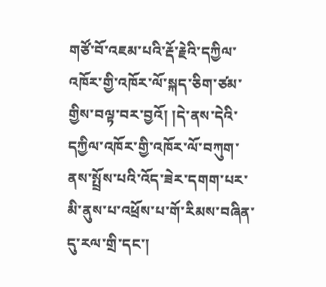གཙོ་བོ་འཇམ་པའི་རྡོ་རྗེའི་དཀྱིལ་ འཁོར་གྱི་འཁོར་ལོ་སྐད་ཅིག་ཙམ་གྱིས་བལྟ་བར་བྱའོ། །དེ་ནས་དེའི་དཀྱིལ་འཁོར་གྱི་འཁོར་ལོ་བཀུག་ནས་སྤྲོས་པའི་འོད་ཟེར་དགག་པར་མི་ནུས་པ་འཕྲོས་པ་གོ་རིམས་བཞིན་དུ་རལ་གྲི་དང་།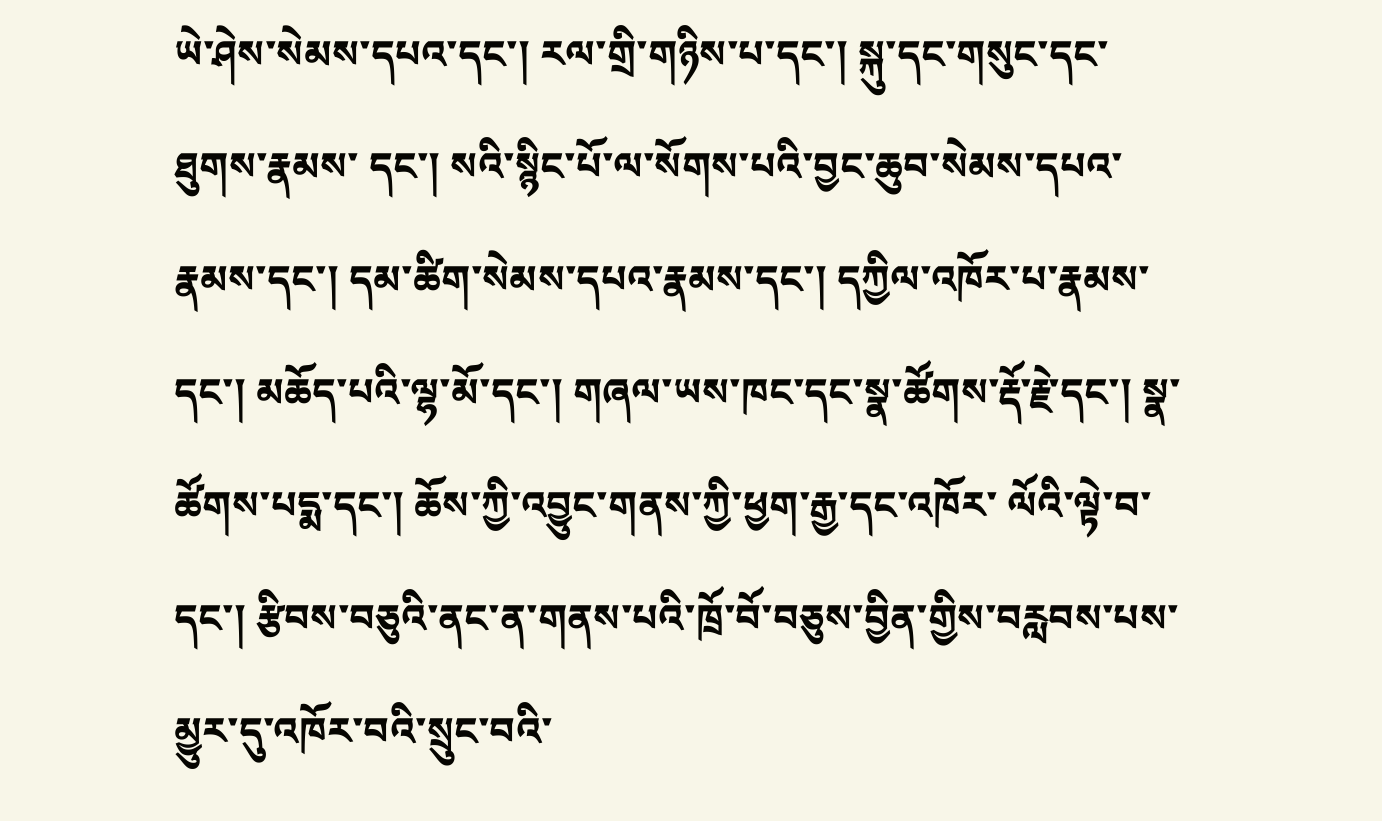ཡེ་ཤེས་སེམས་དཔའ་དང་། རལ་གྲི་གཉིས་པ་དང་། སྐུ་དང་གསུང་དང་ཐུགས་རྣམས་ དང་། སའི་སྙིང་པོ་ལ་སོགས་པའི་བྱང་ཆུབ་སེམས་དཔའ་རྣམས་དང་། དམ་ཚིག་སེམས་དཔའ་རྣམས་དང་། དཀྱིལ་འཁོར་པ་རྣམས་དང་། མཆོད་པའི་ལྷ་མོ་དང་། གཞལ་ཡས་ཁང་དང་སྣ་ཚོགས་རྡོ་རྗེ་དང་། སྣ་ཚོགས་པདྨ་དང་། ཆོས་ཀྱི་འབྱུང་གནས་ཀྱི་ཕྱག་རྒྱ་དང་འཁོར་ ལོའི་ལྟེ་བ་དང་། རྩིབས་བཅུའི་ནང་ན་གནས་པའི་ཁྲོ་བོ་བཅུས་བྱིན་གྱིས་བརླབས་པས་མྱུར་དུ་འཁོར་བའི་སྲུང་བའི་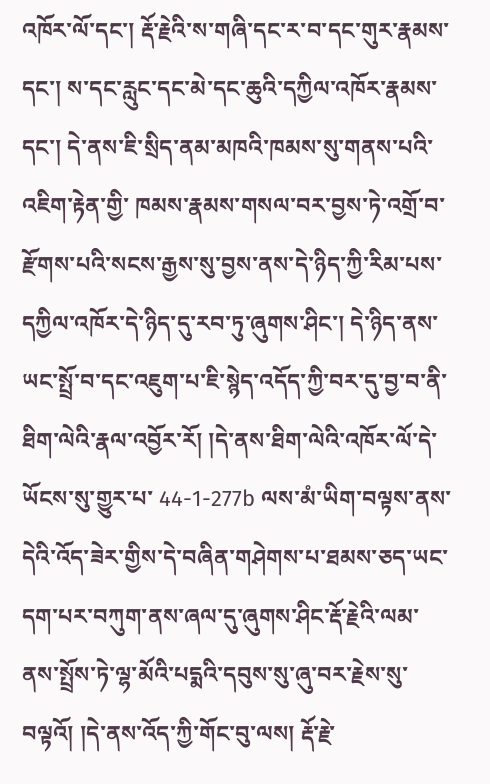འཁོར་ལོ་དང་། རྡོ་རྗེའི་ས་གཞི་དང་ར་བ་དང་གུར་རྣམས་དང་། ས་དང་རླུང་དང་མེ་དང་ཆུའི་དཀྱིལ་འཁོར་རྣམས་དང་། དེ་ནས་ཇི་སྲིད་ནམ་མཁའི་ཁམས་སུ་གནས་པའི་འཇིག་རྟེན་གྱི་ ཁམས་རྣམས་གསལ་བར་བྱས་ཏེ་འགྲོ་བ་རྫོགས་པའི་སངས་རྒྱས་སུ་བྱས་ནས་དེ་ཉིད་ཀྱི་རིམ་པས་དཀྱིལ་འཁོར་དེ་ཉིད་དུ་རབ་ཏུ་ཞུགས་ཤིང་། དེ་ཉིད་ནས་ཡང་སྤྲོ་བ་དང་འཇུག་པ་ཇི་སྙེད་འདོད་ཀྱི་བར་དུ་བྱ་བ་ནི་ཐིག་ལེའི་རྣལ་འབྱོར་རོ། །དེ་ནས་ཐིག་ལེའི་འཁོར་ལོ་དེ་ཡོངས་སུ་གྱུར་པ་ 44-1-277b ལས་མཾ་ཡིག་བལྟས་ནས་དེའི་འོད་ཟེར་གྱིས་དེ་བཞིན་གཤེགས་པ་ཐམས་ཅད་ཡང་དག་པར་བཀུག་ནས་ཞལ་དུ་ཞུགས་ཤིང་རྡོ་རྗེའི་ལམ་ནས་སྤྲོས་ཏེ་ལྷ་མོའི་པདྨའི་དབུས་སུ་ཞུ་བར་རྗེས་སུ་བལྟའོ། །དེ་ནས་འོད་ཀྱི་གོང་བུ་ལས། རྡོ་རྗེ་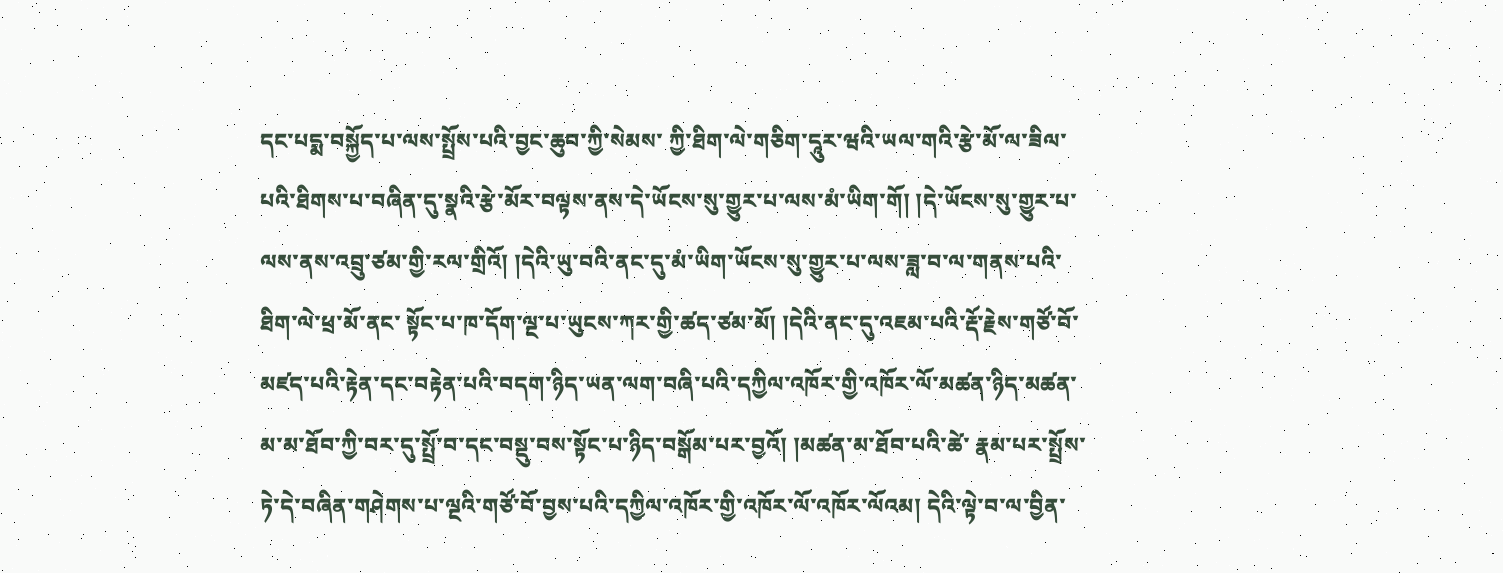དང་པདྨ་བསྐྱོད་པ་ལས་སྤྲོས་པའི་བྱང་ཆུབ་ཀྱི་སེམས་ ཀྱི་ཐིག་ལེ་གཅིག་དཱུར་ཝའི་ཡལ་གའི་རྩེ་མོ་ལ་ཟིལ་པའི་ཐིགས་པ་བཞིན་དུ་སྣའི་རྩེ་མོར་བལྟས་ནས་དེ་ཡོངས་སུ་གྱུར་པ་ལས་མཾ་ཡིག་གོ། །དེ་ཡོངས་སུ་གྱུར་པ་ལས་ནས་འབྲུ་ཙམ་གྱི་རལ་གྲིའོ། །དེའི་ཡུ་བའི་ནང་དུ་མཾ་ཡིག་ཡོངས་སུ་གྱུར་པ་ལས་ཟླ་བ་ལ་གནས་པའི་ཐིག་ལེ་ཕྲ་མོ་ནང་ སྟོང་པ་ཁ་དོག་ལྔ་པ་ཡུངས་ཀར་གྱི་ཚད་ཙམ་མོ། །དེའི་ནང་དུ་འཇམ་པའི་རྡོ་རྗེས་གཙོ་བོ་མཛད་པའི་རྟེན་དང་བརྟེན་པའི་བདག་ཉིད་ཡན་ལག་བཞི་པའི་དཀྱིལ་འཁོར་གྱི་འཁོར་ལོ་མཚན་ཉིད་མཚན་མ་མ་ཐོབ་ཀྱི་བར་དུ་སྤྲོ་བ་དང་བསྡུ་བས་སྟོང་པ་ཉིད་བསྒོམ་པར་བྱའོ། །མཚན་མ་ཐོབ་པའི་ཚེ་ རྣམ་པར་སྤྲོས་ཏེ་དེ་བཞིན་གཤེགས་པ་ལྔའི་གཙོ་བོ་བྱས་པའི་དཀྱིལ་འཁོར་གྱི་འཁོར་ལོ་འཁོར་ལོའམ། དེའི་ལྟེ་བ་ལ་བྱིན་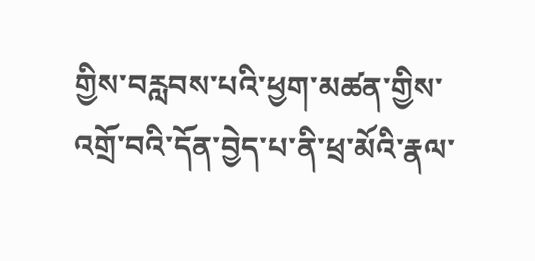གྱིས་བརླབས་པའི་ཕྱག་མཚན་གྱིས་འགྲོ་བའི་དོན་བྱེད་པ་ནི་ཕྲ་མོའི་རྣལ་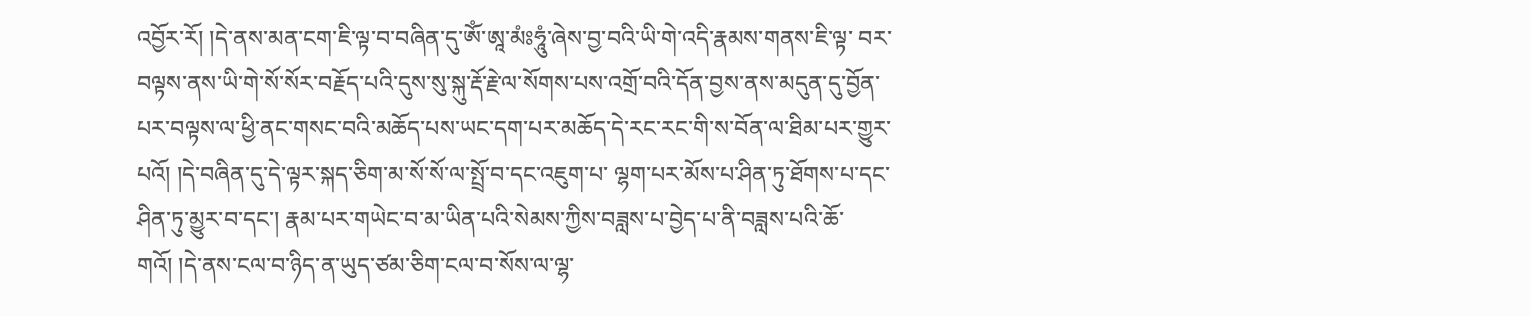འབྱོར་རོ། །དེ་ནས་མན་ངག་ཇི་ལྟ་བ་བཞིན་དུ་ཨོཾ་ཨཱ་མཾཿཧཱུཾ་ཞེས་བྱ་བའི་ཡི་གེ་འདི་རྣམས་གནས་ཇི་ལྟ་ བར་བལྟས་ནས་ཡི་གེ་སོ་སོར་བརྗོད་པའི་དུས་སུ་སྐུ་རྡོ་རྗེ་ལ་སོགས་པས་འགྲོ་བའི་དོན་བྱས་ནས་མདུན་དུ་བྱོན་པར་བལྟས་ལ་ཕྱི་ནང་གསང་བའི་མཆོད་པས་ཡང་དག་པར་མཆོད་དེ་རང་རང་གི་ས་བོན་ལ་ཐིམ་པར་གྱུར་པའོ། །དེ་བཞིན་དུ་དེ་ལྟར་སྐད་ཅིག་མ་སོ་སོ་ལ་སྤྲོ་བ་དང་འཇུག་པ་ ལྷག་པར་མོས་པ་ཤིན་ཏུ་ཐོགས་པ་དང་ཤིན་ཏུ་མྱུར་བ་དང་། རྣམ་པར་གཡེང་བ་མ་ཡིན་པའི་སེམས་ཀྱིས་བཟླས་པ་བྱེད་པ་ནི་བཟླས་པའི་ཆོ་གའོ། །དེ་ནས་ངལ་བ་ཉིད་ན་ཡུད་ཙམ་ཅིག་ངལ་བ་སོས་ལ་ལྷ་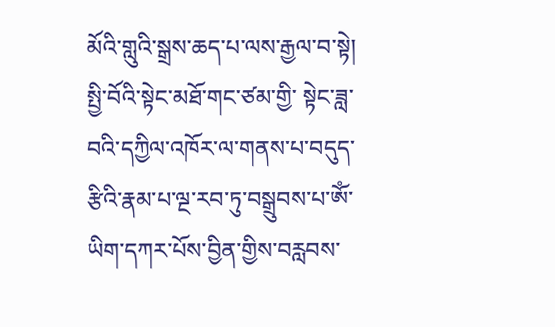མོའི་གླུའི་སྒྲས་ཆད་པ་ལས་རྒྱལ་བ་སྟེ། སྤྱི་བོའི་སྟེང་མཐོ་གང་ཙམ་གྱི་ སྟེང་ཟླ་བའི་དཀྱིལ་འཁོར་ལ་གནས་པ་བདུད་རྩིའི་རྣམ་པ་ལྔ་རབ་ཏུ་བསྒྲུབས་པ་ཨོཾ་ཡིག་དཀར་པོས་བྱིན་གྱིས་བརླབས་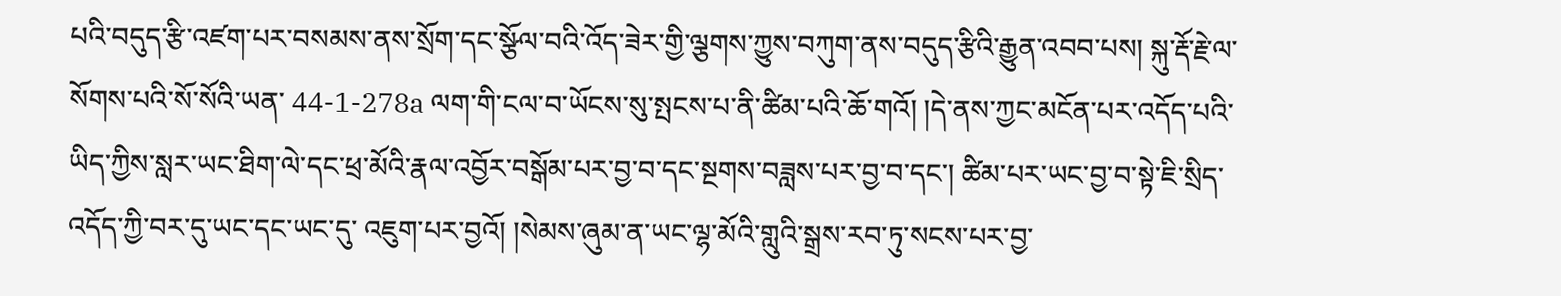པའི་བདུད་རྩི་འཛག་པར་བསམས་ནས་སྲོག་དང་སྩོལ་བའི་འོད་ཟེར་གྱི་ལྕགས་ཀྱུས་བཀུག་ནས་བདུད་རྩིའི་རྒྱུན་འབབ་པས། སྐུ་རྡོ་རྗེ་ལ་སོགས་པའི་སོ་སོའི་ཡན་ 44-1-278a ལག་གི་ངལ་བ་ཡོངས་སུ་སྤངས་པ་ནི་ཚིམ་པའི་ཆོ་གའོ། །དེ་ནས་ཀྱང་མངོན་པར་འདོད་པའི་ཡིད་ཀྱིས་སླར་ཡང་ཐིག་ལེ་དང་ཕྲ་མོའི་རྣལ་འབྱོར་བསྒོམ་པར་བྱ་བ་དང་སྔགས་བཟླས་པར་བྱ་བ་དང་། ཚིམ་པར་ཡང་བྱ་བ་སྟེ་ཇི་སྲིད་འདོད་ཀྱི་བར་དུ་ཡང་དང་ཡང་དུ་ འཇུག་པར་བྱའོ། །སེམས་ཞུམ་ན་ཡང་ལྷ་མོའི་གླུའི་སྒྲས་རབ་ཏུ་སངས་པར་བྱ་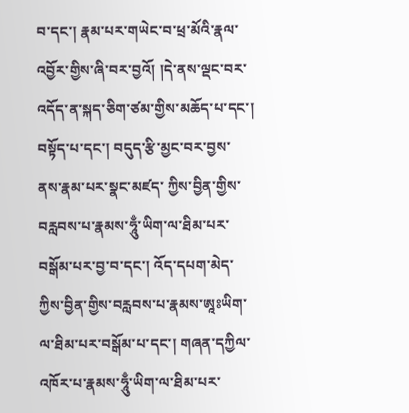བ་དང་། རྣམ་པར་གཡེང་བ་ཕྲ་མོའི་རྣལ་འབྱོར་གྱིས་ཞི་བར་བྱའོ། །དེ་ནས་ལྡང་བར་འདོད་ན་སྐད་ཅིག་ཙམ་གྱིས་མཆོད་པ་དང་། བསྟོད་པ་དང་། བདུད་རྩི་མྱང་བར་བྱས་ནས་རྣམ་པར་སྣང་མཛད་ ཀྱིས་བྱིན་གྱིས་བརླབས་པ་རྣམས་ཧཱུྃ་ཡིག་ལ་ཐིམ་པར་བསྒོམ་པར་བྱ་བ་དང་། འོད་དཔག་མེད་ཀྱིས་བྱིན་གྱིས་བརླབས་པ་རྣམས་ཨཱཿཡིག་ལ་ཐིམ་པར་བསྒོམ་པ་དང་། གཞན་དཀྱིལ་འཁོར་པ་རྣམས་ཧཱུྃ་ཡིག་ལ་ཐིམ་པར་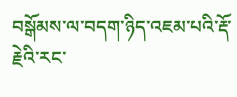བསྒོམས་ལ་བདག་ཉིད་འཇམ་པའི་རྡོ་རྗེའི་རང་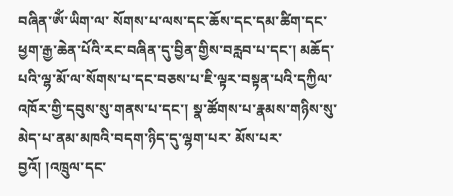བཞིན་ཨོཾ་ཡིག་ལ་ སོགས་པ་ལས་དང་ཆོས་དང་དམ་ཚིག་དང་ཕྱག་རྒྱ་ཆེན་པོའི་རང་བཞིན་དུ་བྱིན་གྱིས་བརླབ་པ་དང་། མཆོད་པའི་ལྷ་མོ་ལ་སོགས་པ་དང་བཅས་པ་ཇི་ལྟར་བསྟན་པའི་དཀྱིལ་འཁོར་གྱི་དབུས་སུ་གནས་པ་དང་། སྣ་ཚོགས་པ་རྣམས་གཉིས་སུ་མེད་པ་ནམ་མཁའི་བདག་ཉིད་དུ་ལྷག་པར་ མོས་པར་བྱའོ། །འཁྲུལ་དང་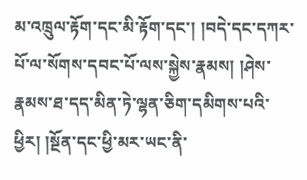མ་འཁྲུལ་རྟོག་དང་མི་རྟོག་དང་། །བདེ་དང་དཀར་པོ་ལ་སོགས་དབང་པོ་ལས་སྐྱེས་རྣམས། །ཤེས་རྣམས་ཐ་དད་མིན་ཏེ་ལྷན་ཅིག་དམིགས་པའི་ཕྱིར། །སྔོན་དང་ཕྱི་མར་ཡང་ནི་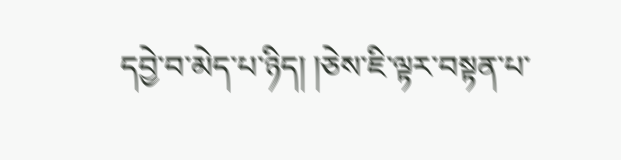དབྱེ་བ་མེད་པ་ཉིད། །ཅེས་ཇི་ལྟར་བསྟན་པ་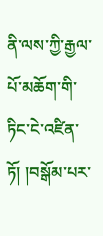ནི་ལས་ཀྱི་རྒྱལ་ པོ་མཆོག་གི་ཏིང་ངེ་འཛིན་ཏོ། །བསྒོམ་པར་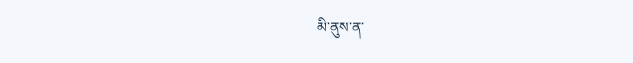མི་ནུས་ན་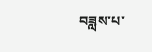བཟླས་པ་